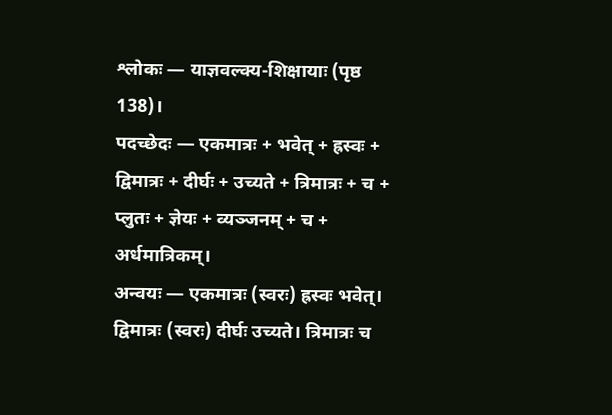श्लोकः — याज्ञवल्क्य-शिक्षायाः (पृष्ठ 138)।
पदच्छेदः — एकमात्रः + भवेत् + ह्रस्वः + द्विमात्रः + दीर्घः + उच्यते + त्रिमात्रः + च + प्लुतः + ज्ञेयः + व्यञ्जनम् + च + अर्धमात्रिकम्।
अन्वयः — एकमात्रः (स्वरः) ह्रस्वः भवेत्। द्विमात्रः (स्वरः) दीर्घः उच्यते। त्रिमात्रः च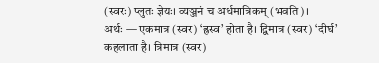(स्वरः) प्लुतः ज्ञेयः। व्यञ्जनं च अर्धमात्रिकम् (भवति)।
अर्थः — एकमात्र (स्वर) ‘ह्रस्व’ होता है। द्विमात्र (स्वर) ‘दीर्घ’ कहलाता है। त्रिमात्र (स्वर)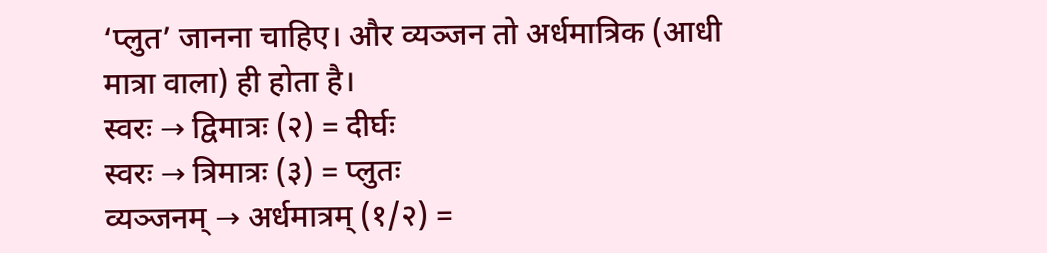‘प्लुत’ जानना चाहिए। और व्यञ्जन तो अर्धमात्रिक (आधी मात्रा वाला) ही होता है।
स्वरः → द्विमात्रः (२) = दीर्घः
स्वरः → त्रिमात्रः (३) = प्लुतः
व्यञ्जनम् → अर्धमात्रम् (१/२) =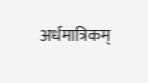अर्धमात्रिकम्